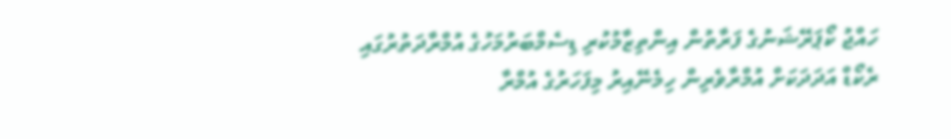ހައްޖު ކޯޕަރޭޝަނުގެ ފަރާތުން އިންތިޒާމުކުރި ޑިސެމްބަރުމަހުގެ އުމްރާދަތުރުގައި ރެކޯޑް އަދަދަކަށް އުމްރާވެރިން ހިމެނޭއިރު މިފަހަރުގެ އުމްރާ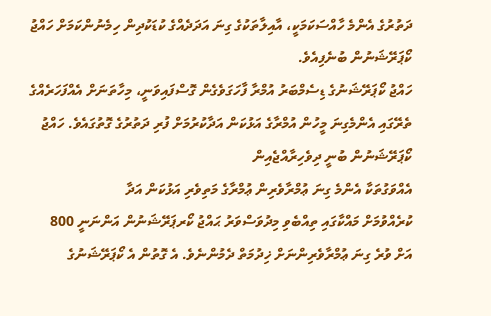ދަތުރުގެ އެންމެ ހާއްސަކަމަކީ، އާއިލާތަކުގެ ގިނަ އަދަދެއްގެ ކުޑަކުދިން ހިމެނުންކަމަށް ހައްޖު ކޯޕަރޭޝަނުން ބުނެފިއެވެ.
ހައްޖު ކޯޕަރޭޝަނުގެ ޑިސެމްބަރު އުމްރާ ފާހަގަވެގެން ގޮސްފައިވަނީ، މިހާތަނަށް އެއްފަހަރެއްގެ ތެރޭގައި އެންމެގިނަ މީހުން އުމްރާގެ އަޅުކަން އަދާކުރުމަށް ފުރި ދަތުރުގެ ގޮތުގައެވެ. ހައްޖު ކޯޕަރޭޝަނުން ބުނީ ދިވެހިރާއްޖެއިން
އެއްވަގުތަކާ އެންމެ ގިނަ ޢުމްރާވެރިން ޢުމްރާގެ މަތިވެރި އަޅުކަން އަދާ
ކުރެއްވުމަށް މައްކާގައި ތިއްބެވި މިދުވަސްވަރު ޙައްޖު ކޯރޕަރޭޝަނުން އަންނަނީ 800
އަށް ވުރެ ގިނަ ޢުމްރާވެރިންނަށް ޚިދުމަތް ދެމުންނެވެ. އެ ގޮތުން އެ ކޯޕަރޭޝަނުގެ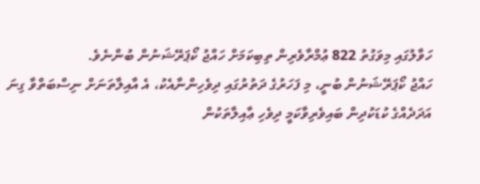ހަވާލުގައި މިވަގުތު 822 ޢުމްރާވެރިން ތިބިކަމަށް ހައްޖު ކޯޕަރޭޝަނުން ބުންނެވެ.
ހައްޖު ކޯޕަރޭޝަނުން ބުނީ، މި ފަހަރުގެ ދަތުރުގައި ދިވެހިންނާއެކު، އެ އާއިލާތަނަށް ނިސްބަތްވާ ގިނަ އަދަދެއްގެ ކުޑަކުދިން ބައިވެރިވާކަމީ ދިވެހި ޢާއިލާތަކުން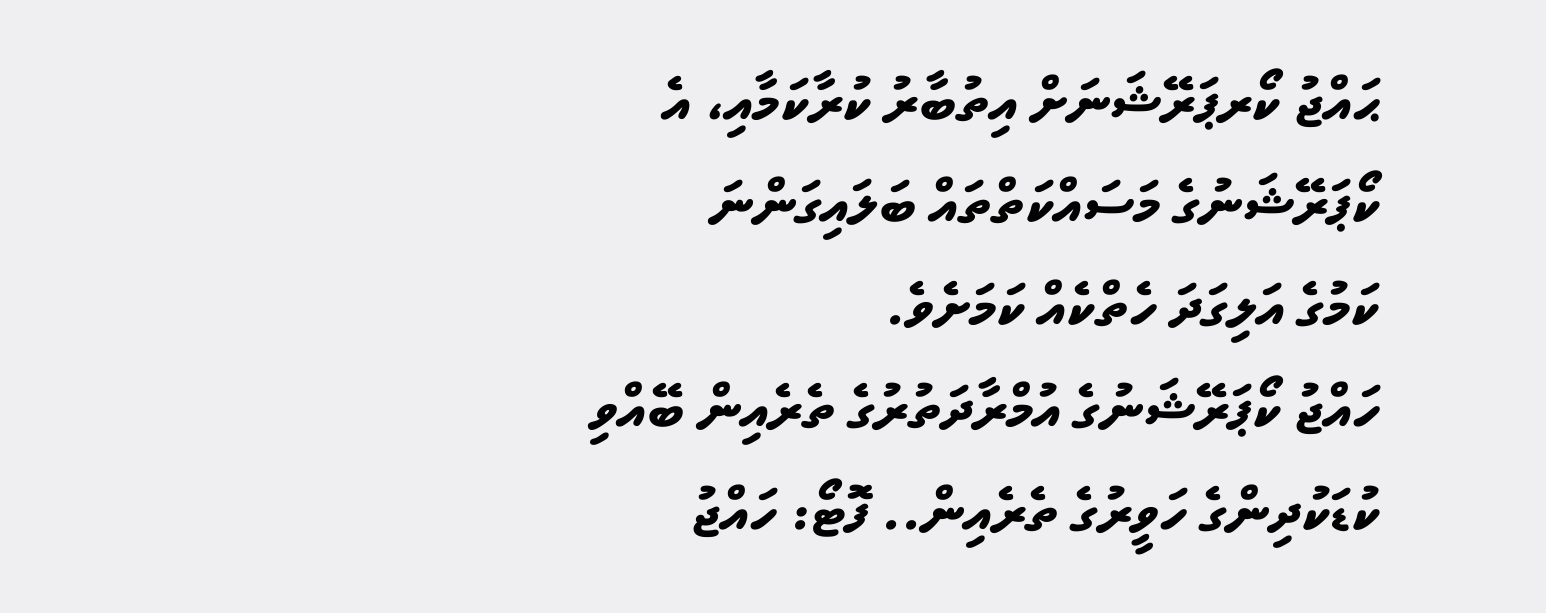ޙައްޖު ކޯރޕަރޭޝަނަށް އިތުބާރު ކުރާކަމާއި، އެ ކޯޕަރޭޝަނުގެ މަސައްކަތްތައް ބަލައިގަންނަ
ކަމުގެ އަލިގަދަ ހެތްކެއް ކަމަށެވެ.
ހައްޖު ކޯޕަރޭޝަނުގެ އުމްރާދަތުރުގެ ތެރެއިން ބޭއްވި ކުޑަކުދިންގެ ހަވީރުގެ ތެރެއިން.. ފޮޓޯ: ހައްޖު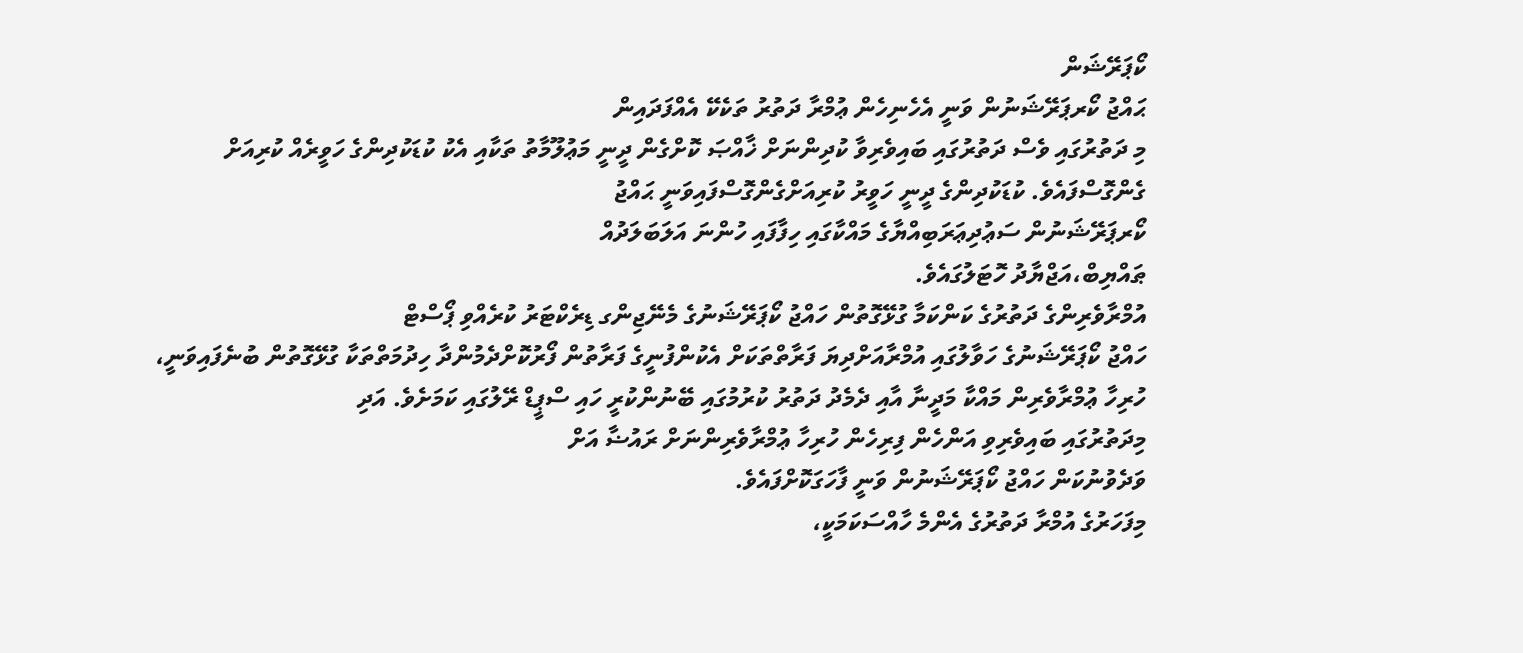ކޯޕަރޭޝަން
ޙައްޖު ކޯރޕަރޭޝަނުން ވަނީ އެހެނިހެން ޢުމްރާ ދަތުރު ތަކެކޭ އެއްފަދައިން
މި ދަތުރުގައި ވެސް ދަތުރުގައި ބައިވެރިވާ ކުދިންނަށް ޚާއްޞަ ކޮށްގެން ދީނީ މަޢުލޫމާތު ތަކާއި އެކު ކުޑަކުދިންގެ ހަވީރެއް ކުރިއަށް ގެންގޮސްފައެވެ. ކުޑަކުދިންގެ ދީނީ ހަވީރު ކުރިއަށްގެންގޮސްފައިވަނީ ޙައްޖު
ކޯރޕަރޭޝަނުން ސަޢުދިޢަރަބިއްޔާގެ މައްކާގައި ހިފާފައި ހުންނަ އަލަބަލަދުއް
ޠައްޔިބް،އަޖްޔާދު ހޮޓަލުގައެވެ.
އުމްރާވެރިންގެ ދަތުރުގެ ކަންކަމާ ގުޅޭގޮތުން ހައްޖު ކޯޕަރޭޝަނުގެ މެނޭޖިންގ ޑިރެކްޓަރު ކުރެއްވި ޕޯސްޓް
ހައްޖު ކޯޕަރޭޝަނުގެ ހަވާލުގައި އުމްރާއަށްދިޔަ ފަރާތްތަކަށް އެކުންފުނީގެ ފަރާތުން ފޯރުކޮށްދެމުންދާ ހިދުމަތްތަކާ ގުޅޭގޮތުން ބުނެފައިވަނީ، ހުރިހާ ޢުމްރާވެރިން މައްކާ މަދީނާ އާއި ދެމެދު ދަތުރު ކުރުމުގައި ބޭނުންކުރީ ހައި ސްޕީޑް ރޭލުގައި ކަމަށެވެ. އަދި
މިދަތުރުގައި ބައިވެރިވި އަންހެން ފިރިހެން ހުރިހާ ޢުމްރާވެރިންނަށް ރައުޟާ އަށް
ވަދެވުނުކަން ހައްޖު ކޯޕަރޭޝަނުން ވަނީ ފާހަގަކޮށްފައެވެ.
މިފަހަރުގެ އުމްރާ ދަތުރުގެ އެންމެ ހާއްސަކަމަކީ،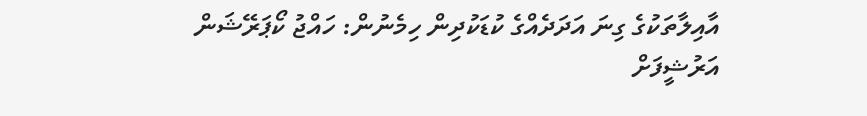އާއިލާތަކުގެ ގިނަ އަދަދެއްގެ ކުޑަކުދިން ހިމެނުން: ހައްޖު ކޯޕަރޭޝަން
އަރުޝީފަށް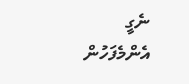ނެގީ
އެންމެފަހުން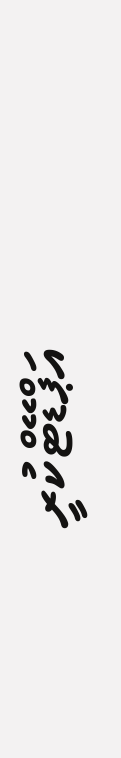އަޕްޑޭޓްކުރީ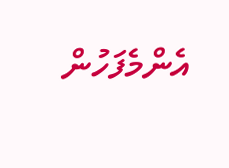އެންމެފަހުން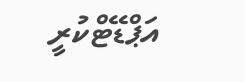އަޕްޑޭޓްކުރީ